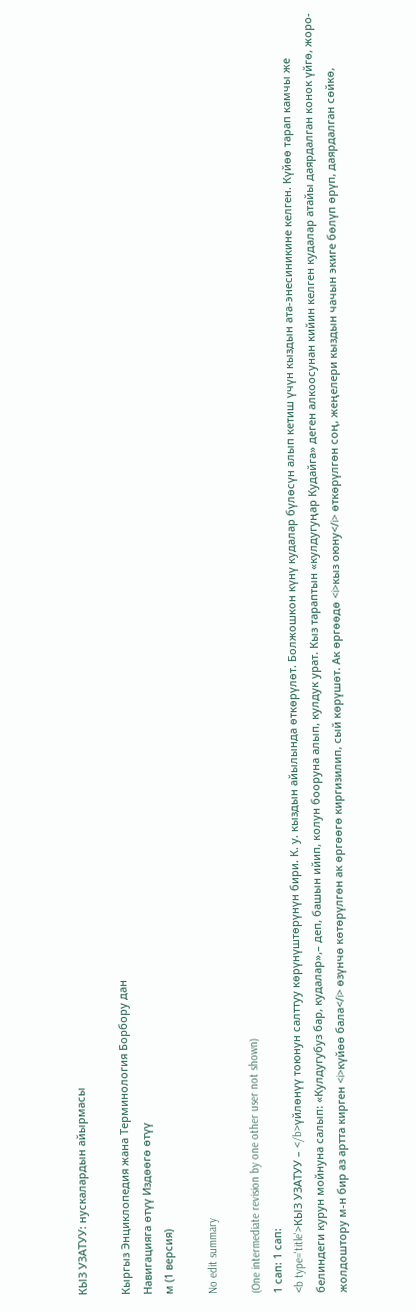КЫЗ УЗАТУУ: нускалардын айырмасы

Кыргыз Энциклопедия жана Терминология Борбору дан
Навигацияга өтүү Издөөгө өтүү
м (1 версия)

No edit summary

(One intermediate revision by one other user not shown)
1 сап: 1 сап:
<b type='title'>КЫЗ УЗАТУУ – </b>үйлөнүү тоюнун салттуу көрүнүштөрүнүн бири. К. у. кыздын айылында өткөрүлөт. Болжошкон күнү кудалар бүлөсүн алып кетиш үчүн кыздын ата-энесиникине келген. Күйөө тарап камчы же белиндеги курун мойнуна салып: «Кулдугубуз бар, кудалар»,– деп, башын ийип, колун бооруна алып, кулдук урат. Кыз тараптын «кулдугуңар Кудайга» деген алкоосунан кийин келген кудалар атайы даярдалган конок үйгө, жоро-жолдоштору м-н бир аз артта кирген <i>күйөө бала</i> өзүнчө көтөрүлгөн ак өргөөгө киргизилип, сый көрүшөт. Ак өргөөдө <i>кыз оюну</i> өткөрүлгөн соң, жеңелери кыздын чачын экиге бөлүп өрүп, даярдалган сөйкө,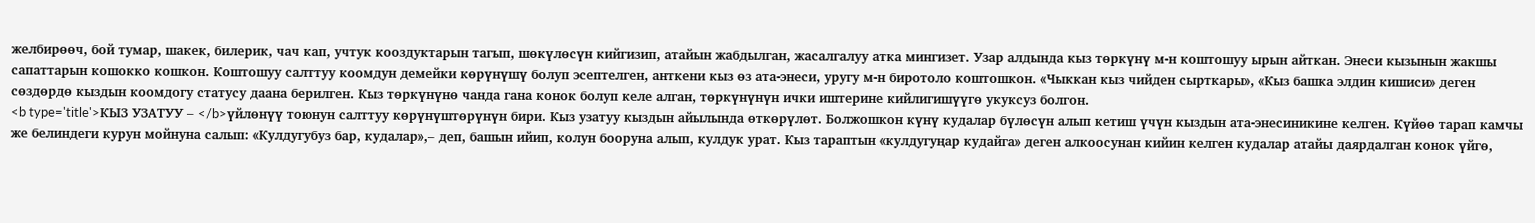желбирөөч, бой тумар, шакек, билерик, чач кап, учтук кооздуктарын тагып, шөкүлөсүн кийгизип, атайын жабдылган, жасалгалуу атка мингизет. Узар алдында кыз төркүнү м-н коштошуу ырын айткан. Энеси кызынын жакшы сапаттарын кошокко кошкон. Коштошуу салттуу коомдун демейки көрүнүшү болуп эсептелген, анткени кыз өз ата-энеси, уругу м-н биротоло коштошкон. «Чыккан кыз чийден сырткары», «Кыз башка элдин кишиси» деген сөздөрдө кыздын коомдогу статусу даана берилген. Кыз төркүнүнө чанда гана конок болуп келе алган, төркүнүнүн ички иштерине кийлигишүүгө укуксуз болгон.
<b type='title'>КЫЗ УЗАТУУ – </b>үйлөнүү тоюнун салттуу көрүнүштөрүнүн бири. Кыз узатуу кыздын айылында өткөрүлөт. Болжошкон күнү кудалар бүлөсүн алып кетиш үчүн кыздын ата-энесиникине келген. Күйөө тарап камчы же белиндеги курун мойнуна салып: «Кулдугубуз бар, кудалар»,– деп, башын ийип, колун бооруна алып, кулдук урат. Кыз тараптын «кулдугуңар кудайга» деген алкоосунан кийин келген кудалар атайы даярдалган конок үйгө,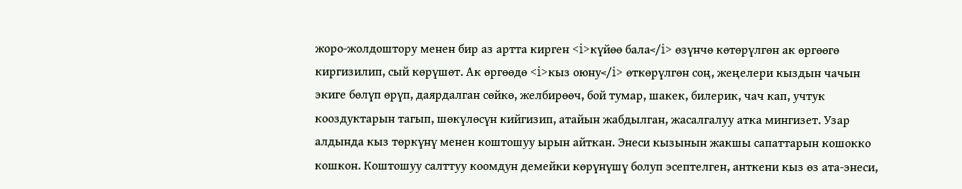жоро-жолдоштору менен бир аз артта кирген <i>күйөө бала</i> өзүнчө көтөрүлгөн ак өргөөгө киргизилип, сый көрүшөт. Ак өргөөдө <i>кыз оюну</i> өткөрүлгөн соң, жеңелери кыздын чачын экиге бөлүп өрүп, даярдалган сөйкө, желбирөөч, бой тумар, шакек, билерик, чач кап, учтук кооздуктарын тагып, шөкүлөсүн кийгизип, атайын жабдылган, жасалгалуу атка мингизет. Узар алдында кыз төркүнү менен коштошуу ырын айткан. Энеси кызынын жакшы сапаттарын кошокко кошкон. Коштошуу салттуу коомдун демейки көрүнүшү болуп эсептелген, анткени кыз өз ата-энеси,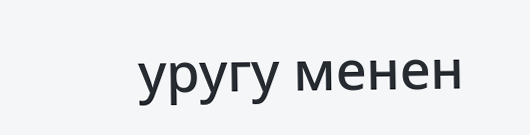уругу менен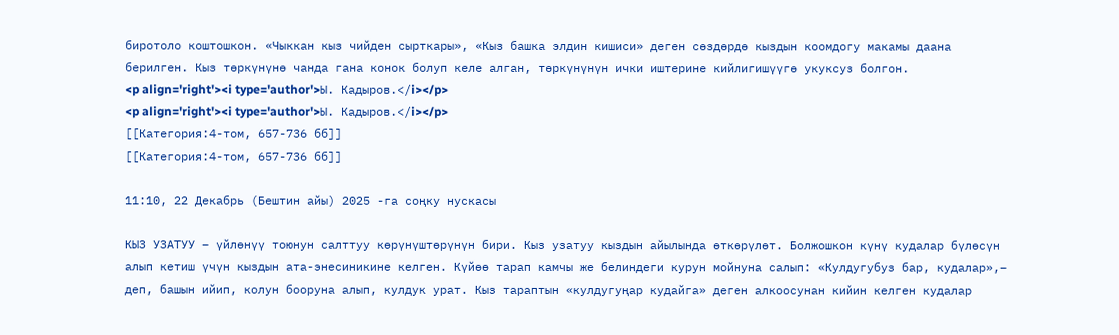биротоло коштошкон. «Чыккан кыз чийден сырткары», «Кыз башка элдин кишиси» деген сөздөрдө кыздын коомдогу макамы даана берилген. Кыз төркүнүнө чанда гана конок болуп келе алган, төркүнүнүн ички иштерине кийлигишүүгө укуксуз болгон.
<p align='right'><i type='author'>Ы. Кадыров.</i></p>
<p align='right'><i type='author'>Ы. Кадыров.</i></p>
[[Категория:4-том, 657-736 бб]]
[[Категория:4-том, 657-736 бб]]

11:10, 22 Декабрь (Бештин айы) 2025 -га соңку нускасы

КЫЗ УЗАТУУ – үйлөнүү тоюнун салттуу көрүнүштөрүнүн бири. Кыз узатуу кыздын айылында өткөрүлөт. Болжошкон күнү кудалар бүлөсүн алып кетиш үчүн кыздын ата-энесиникине келген. Күйөө тарап камчы же белиндеги курун мойнуна салып: «Кулдугубуз бар, кудалар»,– деп, башын ийип, колун бооруна алып, кулдук урат. Кыз тараптын «кулдугуңар кудайга» деген алкоосунан кийин келген кудалар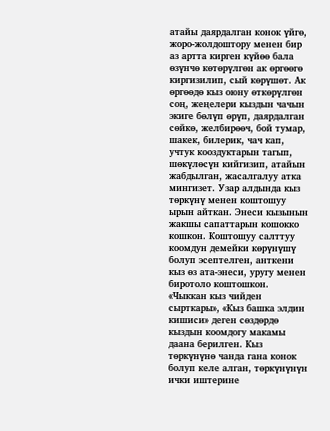атайы даярдалган конок үйгө, жоро-жолдоштору менен бир аз артта кирген күйөө бала өзүнчө көтөрүлгөн ак өргөөгө киргизилип, сый көрүшөт. Ак өргөөдө кыз оюну өткөрүлгөн соң, жеңелери кыздын чачын экиге бөлүп өрүп, даярдалган сөйкө, желбирөөч, бой тумар, шакек, билерик, чач кап, учтук кооздуктарын тагып, шөкүлөсүн кийгизип, атайын жабдылган, жасалгалуу атка мингизет. Узар алдында кыз төркүнү менен коштошуу ырын айткан. Энеси кызынын жакшы сапаттарын кошокко кошкон. Коштошуу салттуу коомдун демейки көрүнүшү болуп эсептелген, анткени кыз өз ата-энеси, уругу менен биротоло коштошкон. «Чыккан кыз чийден сырткары», «Кыз башка элдин кишиси» деген сөздөрдө кыздын коомдогу макамы даана берилген. Кыз төркүнүнө чанда гана конок болуп келе алган, төркүнүнүн ички иштерине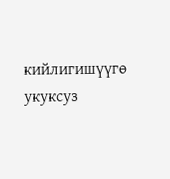кийлигишүүгө укуксуз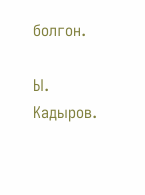болгон.

Ы. Кадыров.